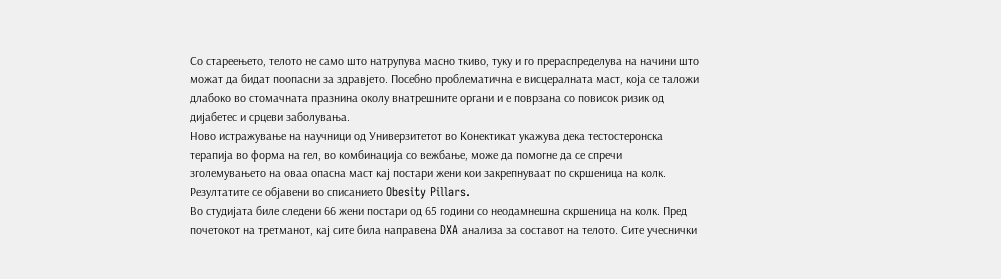Со стареењето, телото не само што натрупува масно ткиво, туку и го прераспределува на начини што можат да бидат поопасни за здравјето. Посебно проблематична е висцералната маст, која се таложи длабоко во стомачната празнина околу внатрешните органи и е поврзана со повисок ризик од дијабетес и срцеви заболувања.
Ново истражување на научници од Универзитетот во Конектикат укажува дека тестостеронска терапија во форма на гел, во комбинација со вежбање, може да помогне да се спречи зголемувањето на оваа опасна маст кај постари жени кои закрепнуваат по скршеница на колк. Резултатите се објавени во списанието Obesity Pillars.
Во студијата биле следени 66 жени постари од 65 години со неодамнешна скршеница на колк. Пред почетокот на третманот, кај сите била направена DXA анализа за составот на телото. Сите учеснички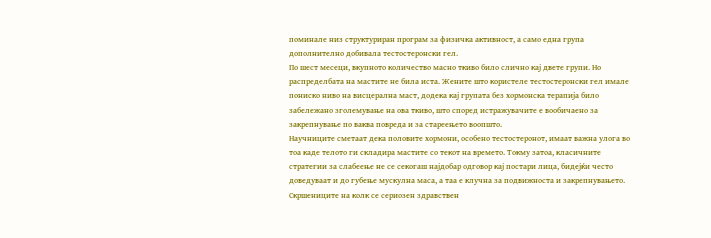поминале низ структуриран програм за физичка активност, а само една група дополнително добивала тестостеронски гел.
По шест месеци, вкупното количество масно ткиво било слично кај двете групи. Но распределбата на мастите не била иста. Жените што користеле тестостеронски гел имале пониско ниво на висцерална маст, додека кај групата без хормонска терапија било забележано зголемување на ова ткиво, што според истражувачите е вообичаено за закрепнување по ваква повреда и за стареењето воопшто.
Научниците сметаат дека половите хормони, особено тестостеронот, имаат важна улога во тоа каде телото ги складира мастите со текот на времето. Токму затоа, класичните стратегии за слабеење не се секогаш најдобар одговор кај постари лица, бидејќи често доведуваат и до губење мускулна маса, а таа е клучна за подвижноста и закрепнувањето.
Скршениците на колк се сериозен здравствен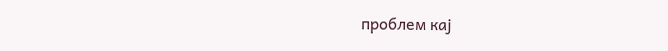проблем кај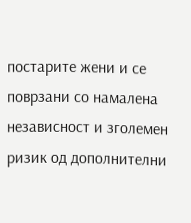постарите жени и се поврзани со намалена независност и зголемен ризик од дополнителни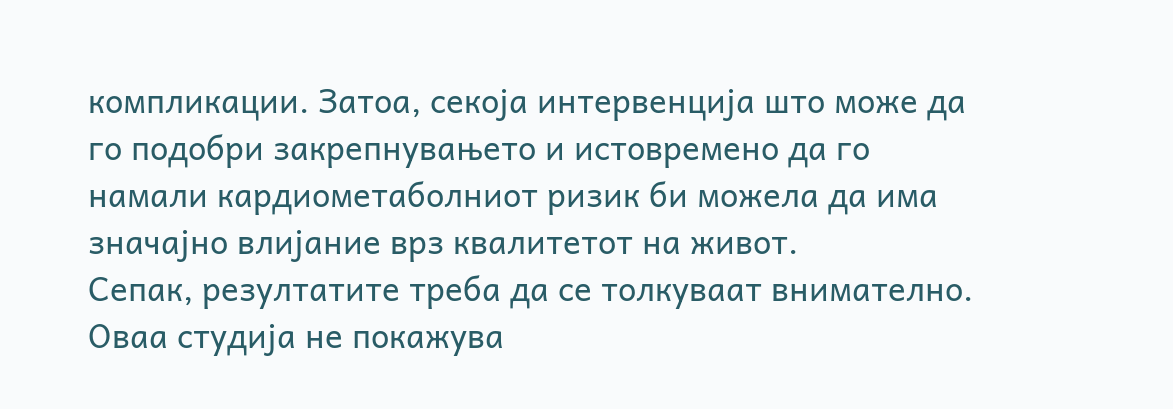компликации. Затоа, секоја интервенција што може да го подобри закрепнувањето и истовремено да го намали кардиометаболниот ризик би можела да има значајно влијание врз квалитетот на живот.
Сепак, резултатите треба да се толкуваат внимателно. Оваа студија не покажува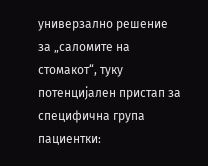универзално решение за „саломите на стомакот“, туку потенцијален пристап за специфична група пациентки: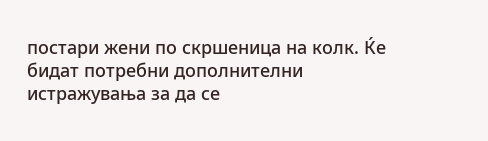постари жени по скршеница на колк. Ќе бидат потребни дополнителни истражувања за да се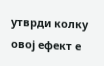утврди колку овој ефект е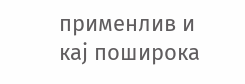применлив и кај поширока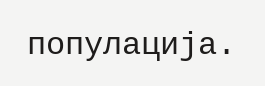популација.